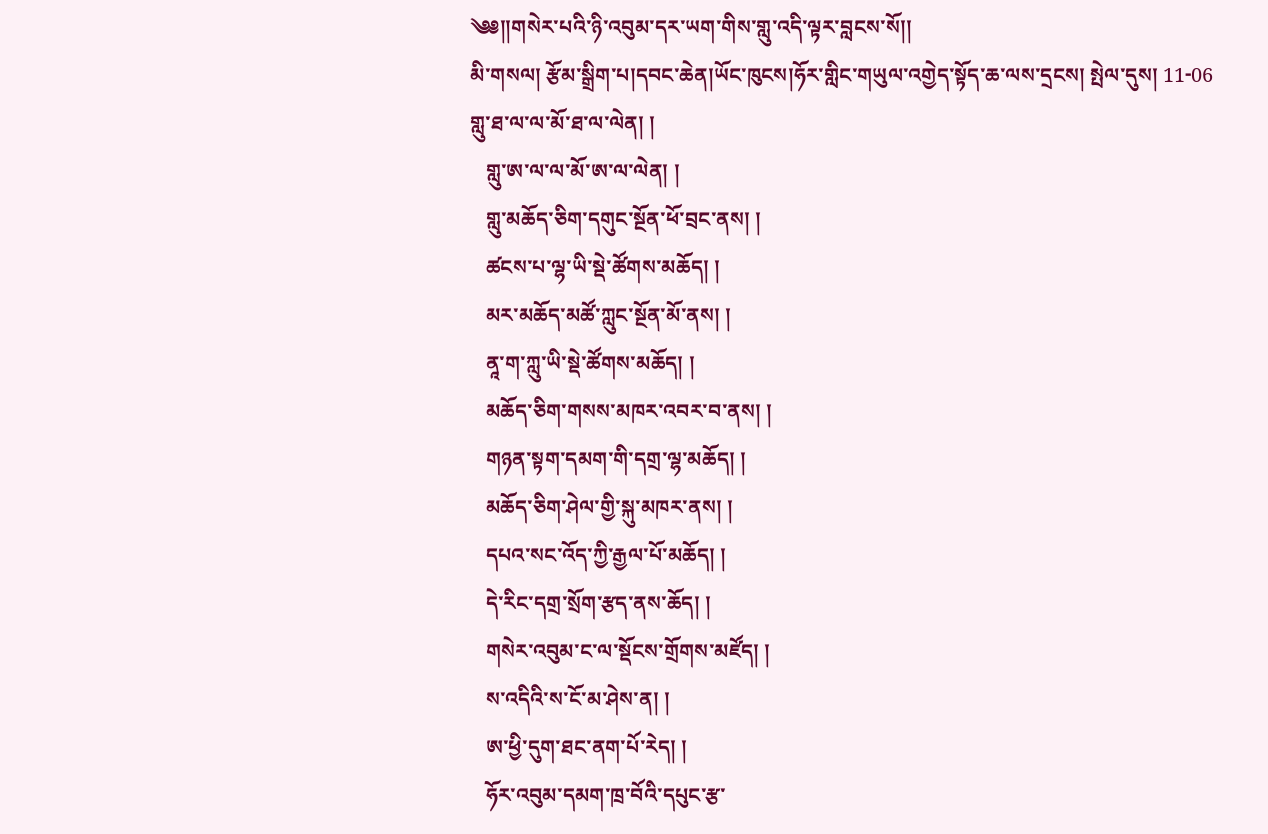༄༅།།གསེར་པའི་ཉི་འབུམ་དར་ཡག་གིས་གླུ་འདི་ལྟར་བླངས་སོ།།
མི་གསལ། རྩོམ་སྒྲིག་པ།དབང་ཆེན།ཡོང་ཁུངས།ཧོར་གླིང་གཡུལ་འགྱེད་སྟོད་ཆ་ལས་དྲངས། སྤེལ་དུས། 11-06
གླུ་ཐ་ལ་ལ་མོ་ཐ་ལ་ལེན། །
   གླུ་ཨ་ལ་ལ་མོ་ཨ་ལ་ལེན། །
   གླུ་མཆོད་ཅིག་དགུང་སྔོན་ཕོ་བྲང་ནས། །
   ཚངས་པ་ལྷ་ཡི་སྡེ་ཚོགས་མཆོད། །
   མར་མཆོད་མཚོ་ཀླུང་སྔོན་མོ་ནས། །
   ནཱ་ག་ཀླུ་ཡི་སྡེ་ཚོགས་མཆོད། །
   མཆོད་ཅིག་གསས་མཁར་འབར་བ་ནས། །
   གཉན་སྟག་དམག་གི་དགྲ་ལྷ་མཆོད། །
   མཆོད་ཅིག་ཤེལ་གྱི་སྐུ་མཁར་ནས། །
   དཔའ་སང་འོད་ཀྱི་རྒྱལ་པོ་མཆོད། །
   དེ་རིང་དགྲ་སྲོག་རྩད་ནས་ཆོད། །
   གསེར་འབུམ་ང་ལ་སྡོངས་གྲོགས་མཛོད། །
   ས་འདིའི་ས་ངོ་མ་ཤེས་ན། །
   ཨ་ཕྱི་དུག་ཐང་ནག་པོ་རེད། །
   ཧོར་འབུམ་དམག་ཁྲ་བོའི་དཔུང་རྩ་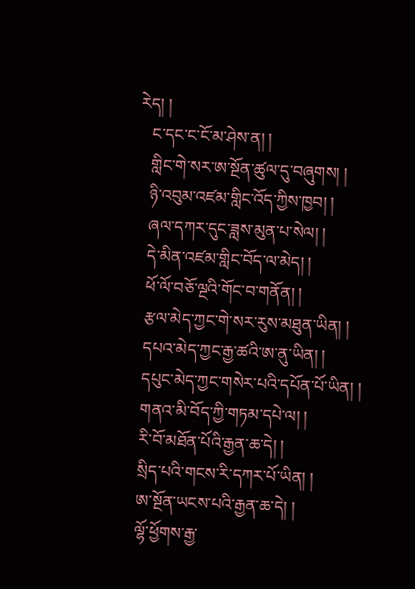རེད། །
   ང་དང་ང་ངོ་མ་ཤེས་ན། །
   གླིང་གེ་སར་ཨ་སྔོན་ཚུལ་དུ་བཞུགས། །
   ཉི་འབུམ་འཛམ་གླིང་འོད་ཀྱིས་ཁྱབ། །
   ཞལ་དཀར་དུང་ཟླས་མུན་པ་སེལ། །
   དེ་མིན་འཛམ་གླིང་བོད་ལ་མེད། །
   ཕོ་ལོ་བཅོ་ལྔའི་གོང་བ་གནོན། །
   རྩལ་མེད་ཀྱང་གེ་སར་རུས་མཐུན་ཡིན། །
   དཔའ་མེད་ཀྱང་རྒྱ་ཚའི་ཨ་ནུ་ཡིན། །
   དཔུང་མེད་ཀྱང་གསེར་པའི་དཔོན་པོ་ཡིན། །
   གནའ་མི་བོད་ཀྱི་གཏམ་དཔེ་ལ། །
   རི་བོ་མཐོན་པོའི་རྒྱན་ཆ་དེ། །
   སྲིད་པའི་གངས་རི་དཀར་པོ་ཡིན། །
   ཨ་སྔོན་ཡངས་པའི་རྒྱན་ཆ་དེ། །
   ལྷོ་ཕྱོགས་རྒྱ་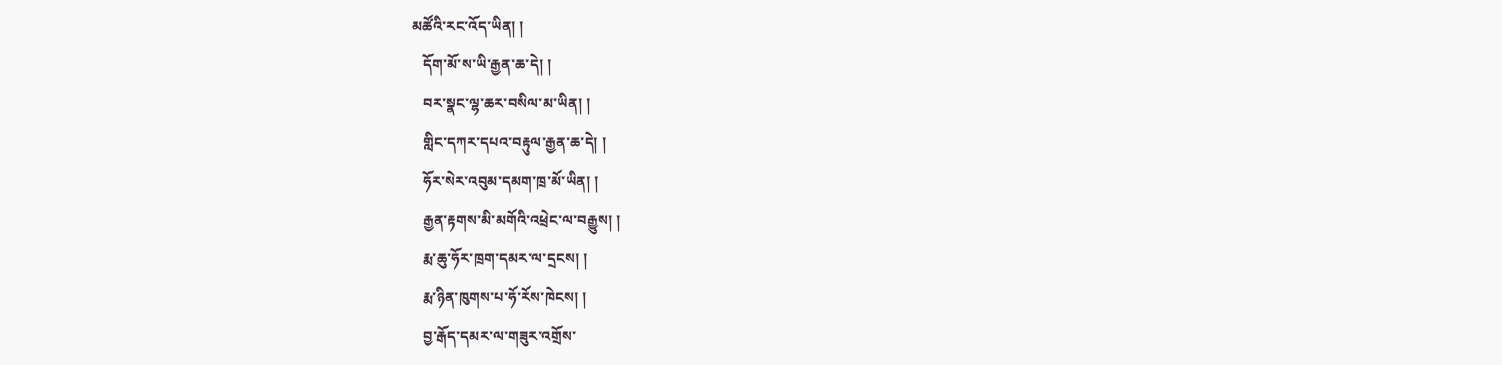མཚོའི་རང་འོད་ཡིན། །
   དོག་མོ་ས་ཡི་རྒྱན་ཆ་དེ། །
   བར་སྣང་ལྷ་ཆར་བསིལ་མ་ཡིན། །
   གླིང་དཀར་དཔའ་བརྟུལ་རྒྱན་ཆ་དེ། །
   ཧོར་སེར་འབུམ་དམག་ཁྲ་མོ་ཡིན། །
   རྒྱན་རྟགས་མི་མགོའི་འཕྲེང་ལ་བརྒྱུས། །
   རྨ་ཆུ་ཧོར་ཁྲག་དམར་ལ་དྲངས། །
   རྨ་ཉིན་ཁུགས་པ་ཧོ་རོས་ཁེངས། །
   བྱ་རྒོད་དམར་ལ་གཟུར་འགྲོས་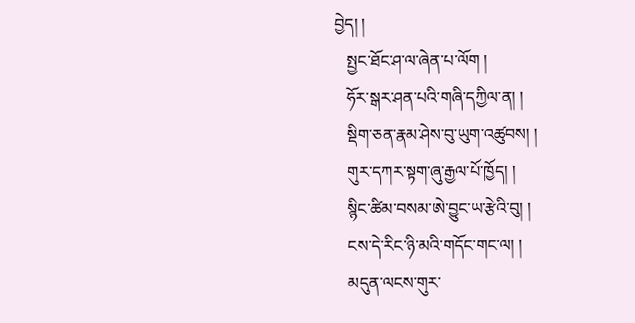བྱེད། །
   སྤྱང་ཐོང་ཤ་ལ་ཞེན་པ་ལོག །
   ཧོར་སྒར་ཤན་པའི་གཞི་དཀྱིལ་ན། །
   སྡིག་ཅན་རྣམ་ཤེས་བུ་ཡུག་འཚུབས། །
   གུར་དཀར་སྟག་ཞུ་རྒྱལ་པོ་ཁྱོད། །
   སྙིང་ཚིམ་བསམ་ཨེ་བྱུང་ཡ་རྩེའི་བུ། །
   ངས་དེ་རིང་ཉི་མའི་གདོང་གང་ལ། །
   མདུན་ལངས་གུར་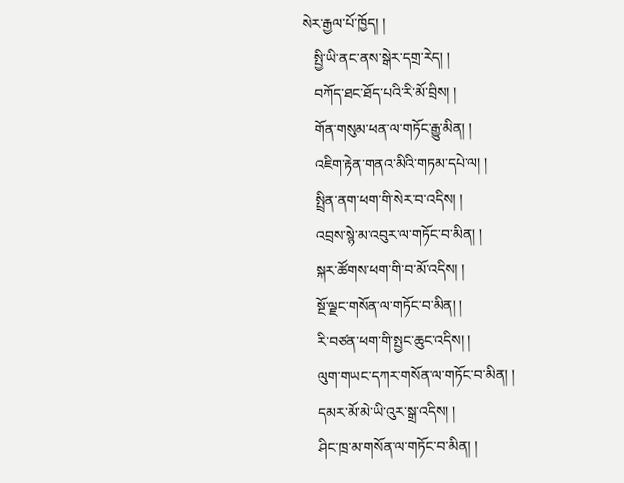སེར་རྒྱལ་པོ་ཁྱོད། །
   སྤྱི་ཡི་ནང་ནས་སྒེར་དགྲ་རེད། །
   བཀོད་ཐང་ཐོད་པའི་རི་མོ་བྲིས། །
   གོན་གསུམ་ཕན་ལ་གཏོང་རྒྱུ་མིན། །
   འཇིག་རྟེན་གནའ་མིའི་གཏམ་དཔེ་ལ། །
   སྤྲིན་ནག་ཕག་གི་སེར་བ་འདིས། །
   འབྲས་སྙེ་མ་འབུར་ལ་གཏོང་བ་མིན། །
   སྐར་ཚོགས་ཕག་གི་བ་མོ་འདིས། །
   སྔོ་ལྗང་གསོན་ལ་གཏོང་བ་མིན། །
   རི་བཙན་ཕག་གི་སྤྱང་ཆུང་འདིས། །
   ལུག་གཡང་དཀར་གསོན་ལ་གཏོང་བ་མིན། །
   དམར་མོ་མེ་ཡི་འུར་སྒྲ་འདིས། །
   ཤིང་ཁྲ་མ་གསོན་ལ་གཏོང་བ་མིན། །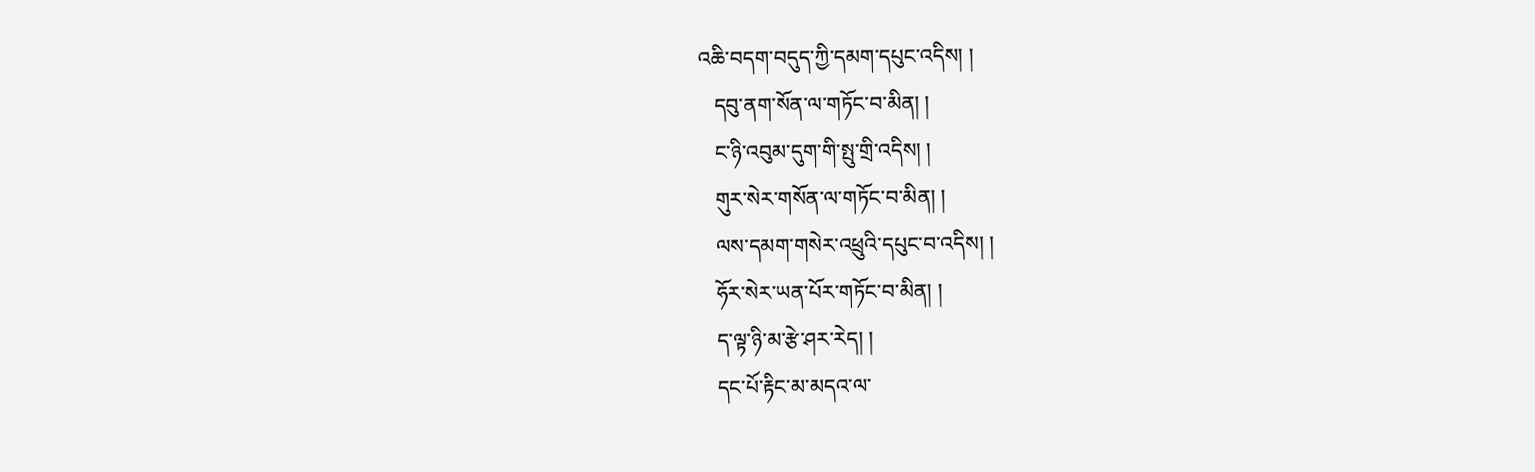འཆི་བདག་བདུད་ཀྱི་དམག་དཔུང་འདིས། །
   དབུ་ནག་སོན་ལ་གཏོང་བ་མིན། །
   ང་ཉི་འབུམ་དུག་གི་སྤུ་གྲི་འདིས། །
   གུར་སེར་གསོན་ལ་གཏོང་བ་མིན། །
   ལས་དམག་གསེར་འཕྲུའི་དཔུང་བ་འདིས། །
   ཧོར་སེར་ཡན་པོར་གཏོང་བ་མིན། །
   ད་ལྟ་ཉི་མ་རྩེ་ཤར་རེད། །
   དང་པོ་རྟིང་མ་མདའ་ལ་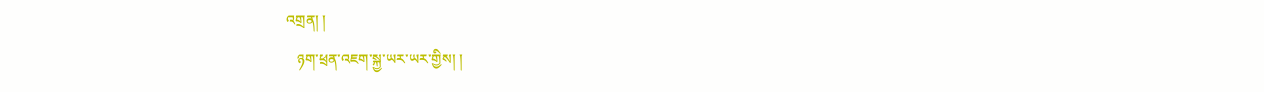འགྲན། །
   ཉག་ཕྲན་འཇག་སྐྱ་ཡར་ཡར་གྱིས། །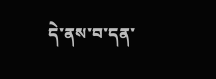དེ་ནས་བ་དན་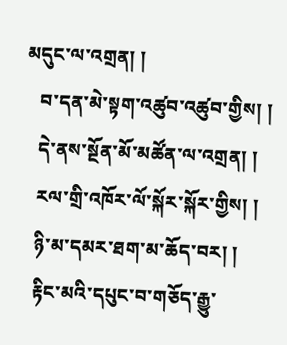མདུང་ལ་འགྲན། །
   བ་དན་མེ་སྟག་འཚུབ་འཚུབ་གྱིས། །
   དེ་ནས་སྔོན་མོ་མཚོན་ལ་འགྲན། །
   རལ་གྲི་འཁོར་ལོ་སྐོར་སྐོར་གྱིས། །
   ཉི་མ་དམར་ཐག་མ་ཆོད་བར། །
   རྟིང་མའི་དཔུང་བ་གཅོད་རྒྱུ་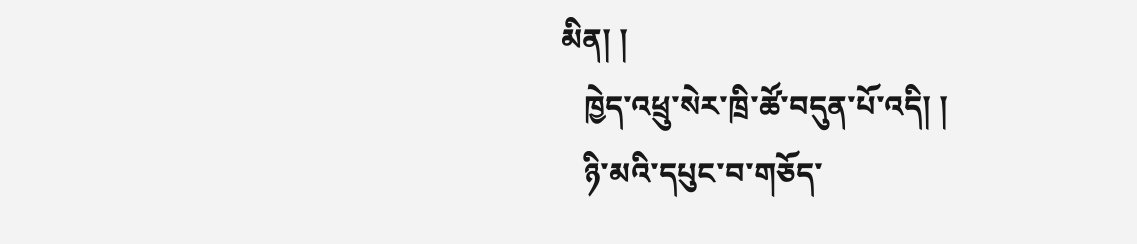མིན། །
   ཁྱེད་འཕྲུ་སེར་ཁྲི་ཚོ་བདུན་པོ་འདི། །
   ཉི་མའི་དཔུང་བ་གཅོད་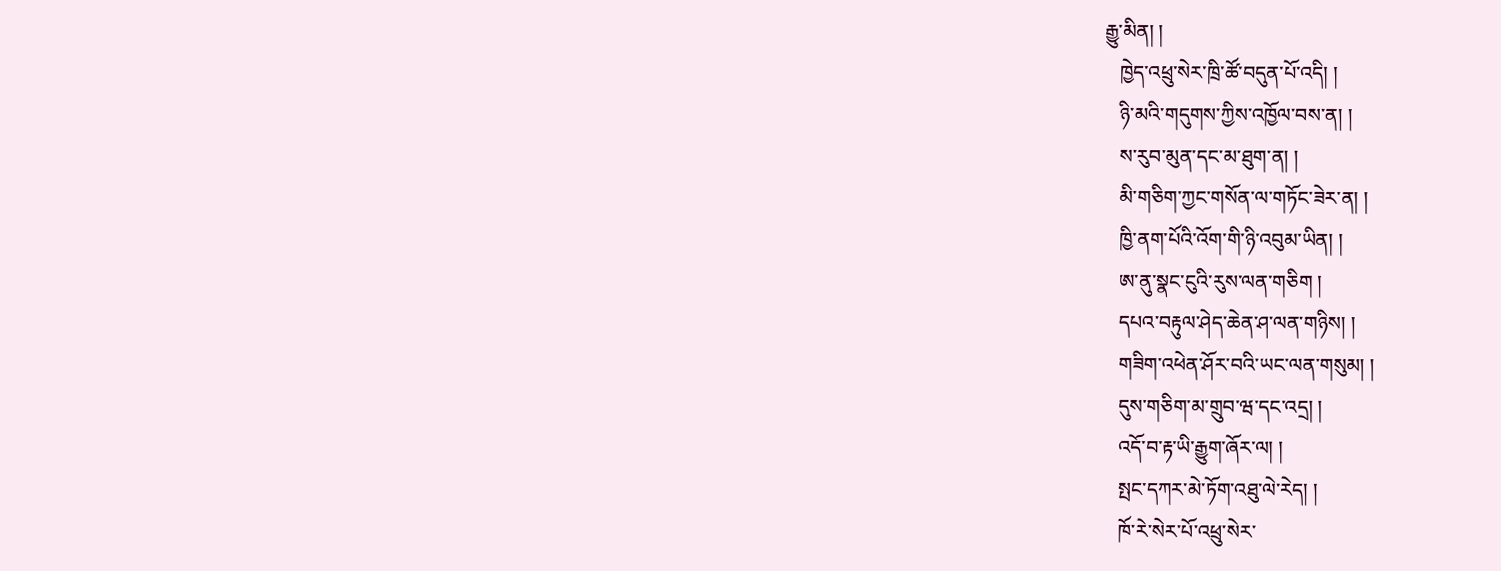རྒྱུ་མིན། །
   ཁྱེད་འཕྲུ་སེར་ཁྲི་ཚོ་བདུན་པོ་འདི། །
   ཉི་མའི་གདུགས་ཀྱིས་འཁྱོལ་བས་ན། །
   ས་རུབ་མུན་དང་མ་ཐུག་ན། །
   མི་གཅིག་ཀྱང་གསོན་ལ་གཏོང་ཟེར་ན། །
   ཁྱི་ནག་པོའི་འོག་གི་ཉི་འབུམ་ཡིན། །
   ཨ་ནུ་སྣང་ངུའི་རུས་ལན་གཅིག །
   དཔའ་བརྟུལ་ཤེད་ཆེན་ཤ་ལན་གཉིས། །
   གཟིག་འཕེན་ཤོར་བའི་ཡང་ལན་གསུམ། །
   དུས་གཅིག་མ་གྲུབ་ཝ་དང་འདྲ། །
   འདོ་བ་རྟ་ཡི་རྒྱུག་ཞོར་ལ། །
   སྤང་དཀར་མེ་ཏོག་འཐུ་ལེ་རེད། །
   ཁོ་རེ་སེར་པོ་འཕྲུ་སེར་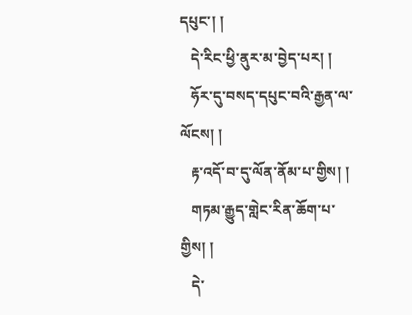དཔུང་། །
   དེ་རིང་ཕྱི་ནུར་མ་བྱེད་པར། །
   ཧོར་དུ་བསད་དཔུང་བའི་རྒྱན་ལ་ལོངས། །
   རྟ་འདོ་བ་དུ་ལོན་ནོམ་པ་གྱིས། །
   གཏམ་རྒྱུད་གླེང་རིན་ཆོག་པ་གྱིས། །
   དེ་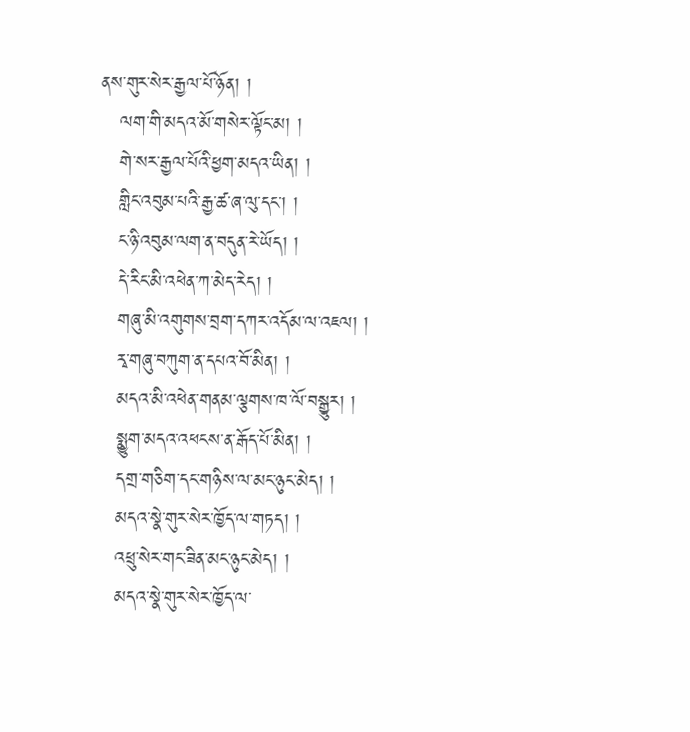ནས་གུར་སེར་རྒྱལ་པོ་ཉོན། །
   ལག་གི་མདའ་མོ་གསེར་ལྟོང་མ། །
   གེ་སར་རྒྱལ་པོའི་ཕྱག་མདའ་ཡིན། །
   གླིང་འབུམ་པའི་རྒྱ་ཚ་ཞ་ལུ་དང་། །
   ང་ཉི་འབུམ་ལག་ན་བདུན་རེ་ཡོད། །
   དེ་རིང་མི་འཕེན་ཀ་མེད་རེད། །
   གཞུ་མི་འགུགས་བྲག་དཀར་འདོམ་ལ་འཇལ། །
   རྭ་གཞུ་བཀུག་ན་དཔའ་བོ་མིན། །
   མདའ་མི་འཕེན་གནམ་ལྕགས་ཁ་ལོ་བསྒྱུར། །
   སྨྱུག་མདའ་འཕངས་ན་རྒོད་པོ་མིན། །
   དགྲ་གཅིག་དང་གཉིས་ལ་མང་ཉུང་མེད། །
   མདའ་སྣེ་གུར་སེར་ཁྱོད་ལ་གཏད། །
   འཕྲུ་སེར་གང་ཟིན་མང་ཉུང་མེད། །
   མདའ་སྣེ་གུར་སེར་ཁྱོད་ལ་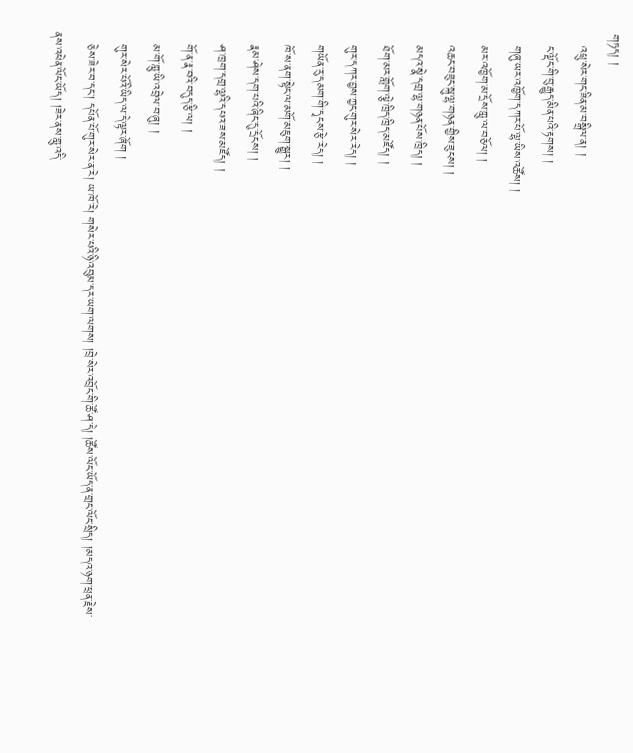གཏད། །
   འཕྲུ་སེར་གང་ཟིན་མ་བསྒྲིལ་ན། །
   ང་ལྡོང་གི་བུ་རྒྱུད་མིན་པའི་རྟགས། །
   གཞུ་ཡར་འཁྱོག་དཀར་པོ་ལྷ་ཡིས་འཚོས། །
   མར་འཁྱོག་མ་དྲོས་ཀླུ་ལ་བཅོལ། །
   འཆང་བཟུང་སྐུ་ལྷ་གཉན་གྱིས་ཟུངས། །
   མདའ་སྣེ་དགྲ་ལྷ་གཉན་པོས་ཁྲིད། །
   ཐོག་མར་གློག་ལྕེ་ཁྲིད་ཁྲིད་མཛོད། །
   གུར་དཀར་བྱས་ཀྱང་གུར་སེར་རེད། །
   གཡོན་རུ་དམག་གི་དྭངས་རྩེ་རེད། །
   ཁོ་ས་ནག་སྟེང་ལ་མགོ་མཇུག་སྒྱུར། །
   རྣམ་ཤེས་དག་པའི་ཞིང་དུ་དྲོངས། །
   ཤ་ཁྲག་དགྲ་ལྷའི་དཔའ་ཟས་མཛོད། །
   གོ་ན་རྣ་བའི་བདུད་རྩི་ལ། །
   མ་གོ་གླུ་ཡི་འབྲེལ་བ་ཞུ། །
   གུར་སེར་པོའི་ཡིད་ལ་དེ་ལྟར་ཞོག །
   ཅེས་ཟེར་བ་དང་། དཔོན་པོ་གུར་སེར་ན་རེ། ཡ་ཁོ་རེ། གསེར་པའི་ཉི་འབུམ་དར་ཡག་ལགས། །བྲེ་སེར་འབྲོང་གི་ཚོ་ཤ་དེ། །ཚོས་ལོང་ཡོད་ན་གྲང་ལོང་སྲིད། །མདའ་ཉག་ཕྲན་རྗེས་ནས་འཕེན་ལོང་ཡོད། །ཟེར་ནས་གླུ་འདི་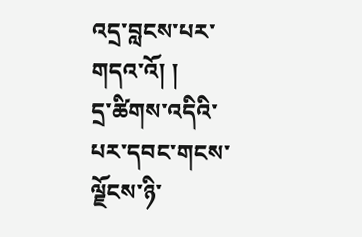འདྲ་བླངས་པར་གདའ་འོ། །
དྲ་ཚིགས་འདིའི་པར་དབང་གངས་ལྗོངས་ཉི་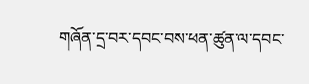གཞོན་དྲ་བར་དབང་བས་ཕན་ཚུན་ལ་དབང་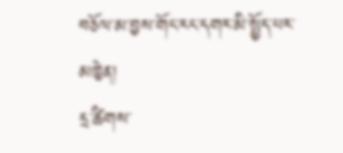བཅོལ་མ་བྱས་གོང་རང་དགར་མི་སྤྱོད་པར་མཁྱེན།
དྲ་ཚིགས་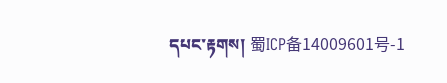དཔང་རྟགས། 蜀ICP备14009601号-1